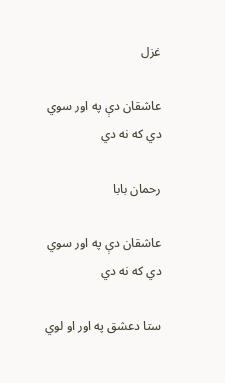غزل

عاشقان دې په اور سوي دي که نه دي

رحمان بابا

عاشقان دې په اور سوي دي که نه دي

ستا دعشق په اور او لوي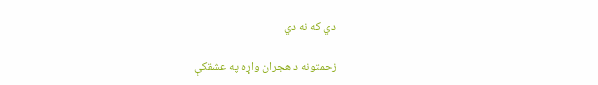دي که نه دي

زحمتونه د هجران واړه په عشقکې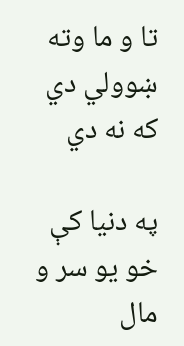تا و ما وته ښوولي دي که نه دي

په دنيا کې خو يو سر و مال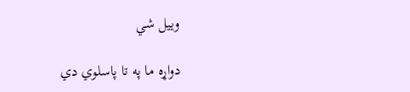وييل شي

دواړه ما په تا پاسلوي دي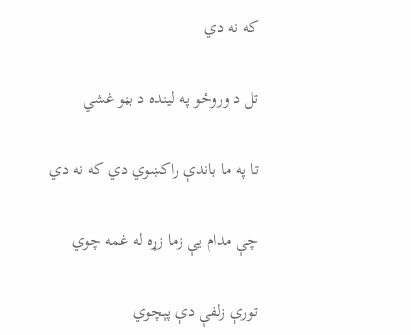که نه دي

تل د وروځو په لينده د بڼو غشي

تا په ما باندې راکښوي دي که نه دي

چې مدام يې زما زړه له غمه چوي

تورې زلفې دې پېچوي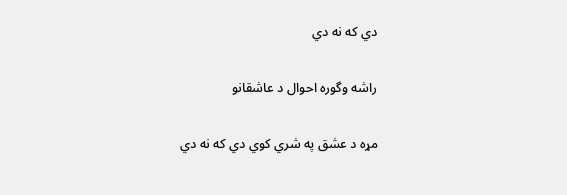دي که نه دي

راشه وگوره احوال د عاشقانو

مړه د عشق په شري کوي دي که نه دي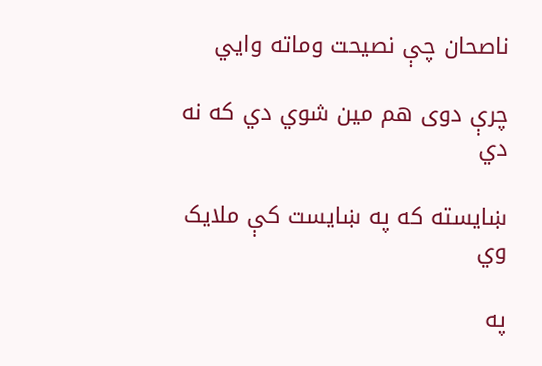ناصحان چې نصيحت وماته وايي

چرې دوی هم مين شوي دي که نه دي

ښايسته که په ښايست کې ملايک وي

په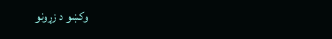وکښو د زړونو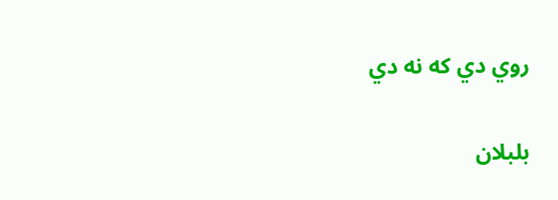روي دي که نه دي

بلبلان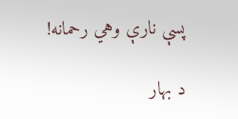پسې نارې وهي رحمانه!

د بهار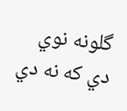گلونه نوي دي که نه دي